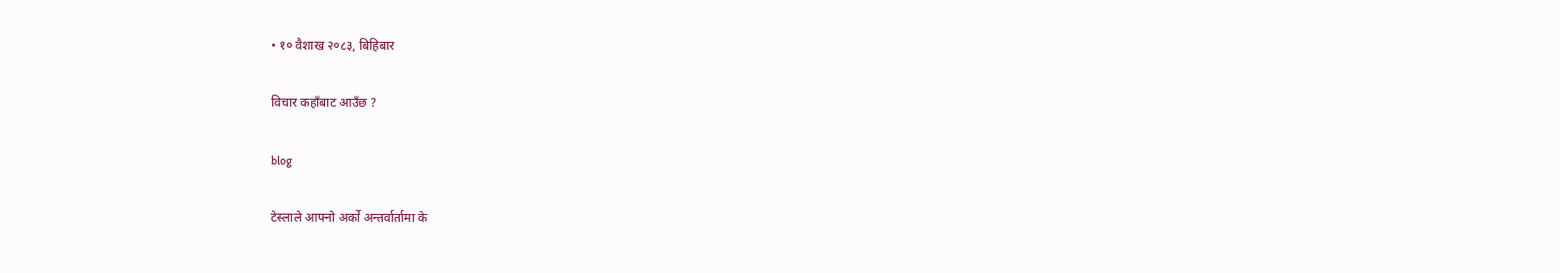• १० वैशाख २०८३, बिहिबार

विचार कहाँबाट आउँछ ?

blog

टेस्लाले आफ्नो अर्को अन्तर्वार्तामा के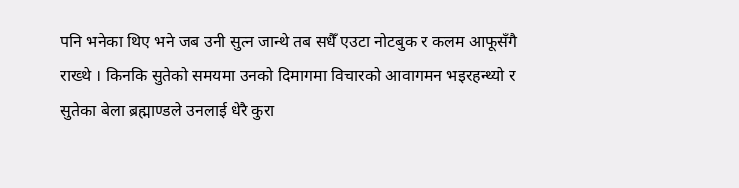पनि भनेका थिए भने जब उनी सुत्न जान्थे तब सधैँ एउटा नोटबुक र कलम आफूसँगै राख्थे । किनकि सुतेको समयमा उनको दिमागमा विचारको आवागमन भइरहन्थ्यो र सुतेका बेला ब्रह्माण्डले उनलाई धेरै कुरा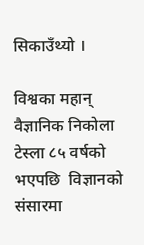सिकाउँथ्यो ।

विश्वका महान् वैज्ञानिक निकोला टेस्ला ८५ वर्षको भएपछि  विज्ञानको संसारमा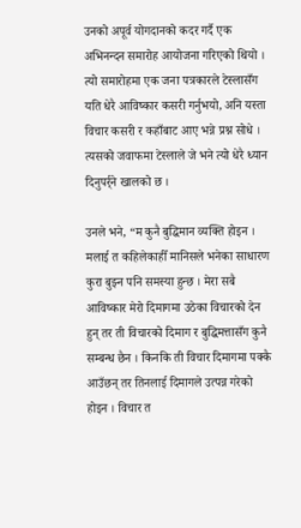उनको अपूर्व योगदानको कदर गर्दै एक अभिनन्दन समारोह आयोजना गरिएको थियो । त्यो समारोहमा एक जना पत्रकारले टेस्लासँग यति धेरै आविष्कार कसरी गर्नुभयो, अनि यस्ता विचार कसरी र कहाँबाट आए भन्ने प्रश्न सोधे । त्यसको जवाफमा टेस्लाले जे भने त्यो धेरै ध्यान दिनुपर्र्ने खालको छ ।

उनले भने, “म कुनै बुद्धिमान व्यक्ति होइन । मलाई त कहिलेकाहीँ मानिसले भनेका साधारण कुरा बुझ्न पनि समस्या हुन्छ । मेरा सबै आविष्कार मेरो दिमागमा उठेका विचारको देन हुन् तर ती विचारको दिमाग र बुद्धिमत्तासँग कुनै सम्बन्ध छैन । किनकि ती विचार दिमागमा पक्कै आउँछन् तर तिनलाई दिमागले उत्पन्न गरेको होइन । विचार त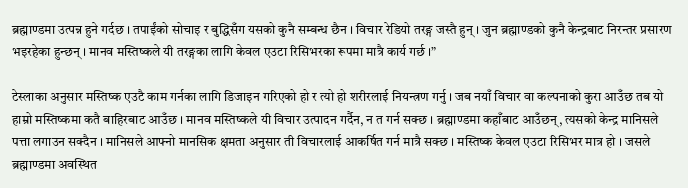ब्रह्माण्डमा उत्पन्न हुने गर्दछ । तपाईंको सोचाइ र बुद्धिसँग यसको कुनै सम्बन्ध छैन । विचार रेडियो तरङ्ग जस्तै हुन् । जुन ब्रह्माण्डको कुनै केन्द्रबाट निरन्तर प्रसारण भइरहेका हुन्छन् । मानव मस्तिष्कले यी तरङ्गका लागि केवल एउटा रिसिभरका रूपमा मात्रै कार्य गर्छ ।”

टेस्लाका अनुसार मस्तिष्क एउटै काम गर्नका लागि डिजाइन गरिएको हो र त्यो हो शरीरलाई नियन्त्रण गर्नु । जब नयाँ विचार वा कल्पनाको कुरा आउँछ तब यो हाम्रो मस्तिष्कमा कतै बाहिरबाट आउँछ । मानव मस्तिष्कले यी विचार उत्पादन गर्दैन, न त गर्न सक्छ । ब्रह्माण्डमा कहाँबाट आउँछन्, त्यसको केन्द्र मानिसले पत्ता लगाउन सक्दैन । मानिसले आफ्नो मानसिक क्षमता अनुसार ती विचारलाई आकर्षित गर्न मात्रै सक्छ । मस्तिष्क केवल एउटा रिसिभर मात्र हो । जसले ब्रह्माण्डमा अवस्थित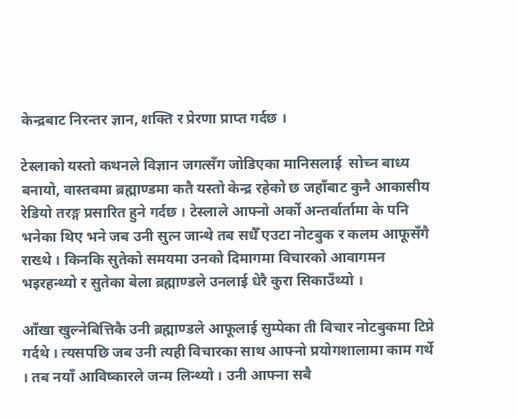केन्द्रबाट निरन्तर ज्ञान, शक्ति र प्रेरणा प्राप्त गर्दछ ।

टेस्लाको यस्तो कथनले विज्ञान जगत्सँग जोडिएका मानिसलाई  सोच्न बाध्य बनायो, वास्तवमा ब्रह्माण्डमा कतै यस्तो केन्द्र रहेको छ जहाँबाट कुनै आकासीय रेडियो तरङ्ग प्रसारित हुने गर्दछ । टेस्लाले आफ्नो अर्को अन्तर्वार्तामा के पनि भनेका थिए भने जब उनी सुत्न जान्थे तब सधैँ एउटा नोटबुक र कलम आफूसँगै राख्थे । किनकि सुतेको समयमा उनको दिमागमा विचारको आवागमन भइरहन्थ्यो र सुतेका बेला ब्रह्माण्डले उनलाई धेरै कुरा सिकाउँथ्यो ।

आँखा खुल्नेबित्तिकै उनी ब्रह्माण्डले आफूलाई सुम्पेका ती विचार नोटबुकमा टिप्ने गर्दथे । त्यसपछि जब उनी त्यही विचारका साथ आफ्नो प्रयोगशालामा काम गर्थे । तब नयाँ आविष्कारले जन्म लिन्थ्यो । उनी आफ्ना सबै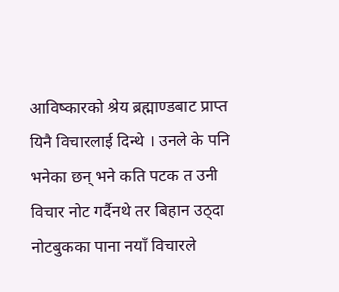आविष्कारको श्रेय ब्रह्माण्डबाट प्राप्त यिनै विचारलाई दिन्थे । उनले के पनि भनेका छन् भने कति पटक त उनी विचार नोट गर्दैनथे तर बिहान उठ्दा नोटबुकका पाना नयाँ विचारले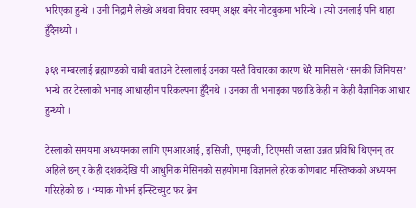भरिएका हुन्थे । उनी निद्रामै लेख्थे अथवा विचार स्वयम् अक्षर बनेर नोटबुकमा भरिन्थे । त्यो उनलाई पनि थाहा हुँदैनथ्यो ।

३६९ नम्बरलाई ब्रह्माण्डको चाबी बताउने टेस्लालाई उनका यस्तै विचारका कारण धेरै मानिसले ‘सनकी जिनियस’ भन्थे तर टेस्लाको भनाइ आधारहीन परिकल्पना हुँदैनथे । उनका ती भनाइका पछाडि केही न केही वैज्ञानिक आधार हुन्थ्यो ।

टेस्लाको समयमा अध्ययनका लागि एमआरआई, इसिजी, एमइजी, टिएमसी जस्ता उन्नत प्रविधि थिएनन् तर अहिले छन् र केही दशकदेखि यी आधुनिक मेसिनको सहयोगमा विज्ञानले हरेक कोणबाट मस्तिष्कको अध्ययन गरिरहेको छ । ‘म्याक गोभर्न इन्स्टिच्युट फर ब्रेन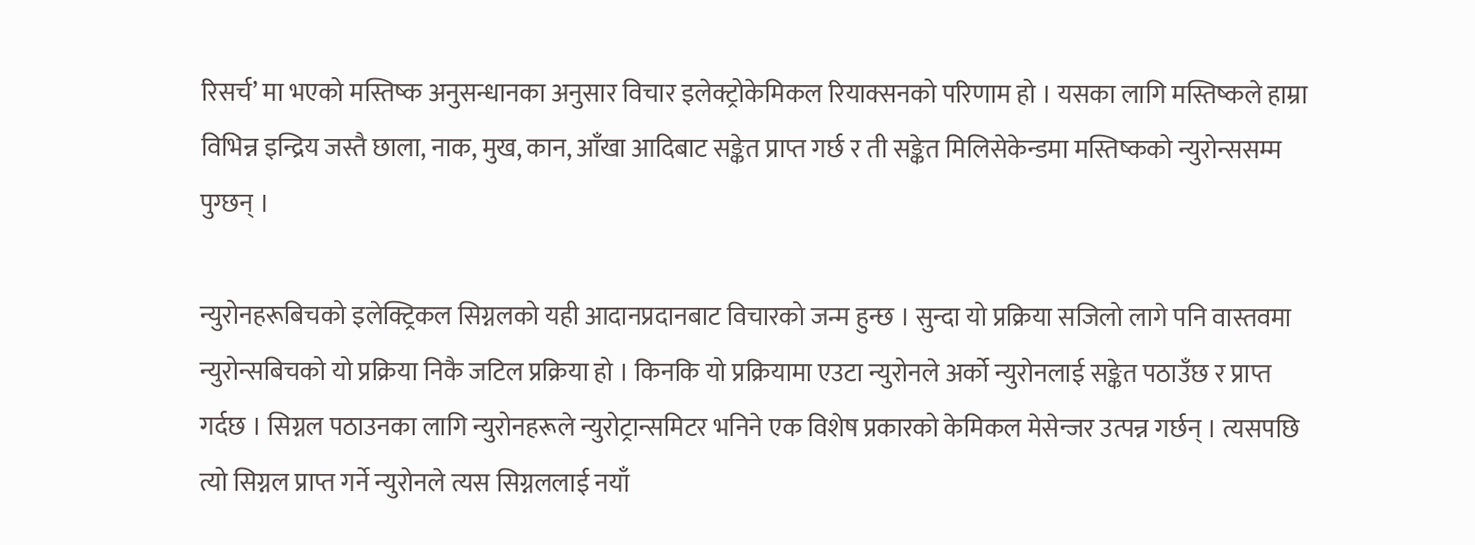रिसर्च’ मा भएको मस्तिष्क अनुसन्धानका अनुसार विचार इलेक्ट्रोकेमिकल रियाक्सनको परिणाम हो । यसका लागि मस्तिष्कले हाम्रा विभिन्न इन्द्रिय जस्तै छाला, नाक, मुख, कान, आँखा आदिबाट सङ्केत प्राप्त गर्छ र ती सङ्केत मिलिसेकेन्डमा मस्तिष्कको न्युरोन्ससम्म पुग्छन् ।

न्युरोनहरूबिचको इलेक्ट्रिकल सिग्नलको यही आदानप्रदानबाट विचारको जन्म हुन्छ । सुन्दा यो प्रक्रिया सजिलो लागे पनि वास्तवमा न्युरोन्सबिचको यो प्रक्रिया निकै जटिल प्रक्रिया हो । किनकि यो प्रक्रियामा एउटा न्युरोनले अर्को न्युरोनलाई सङ्केत पठाउँछ र प्राप्त गर्दछ । सिग्नल पठाउनका लागि न्युरोनहरूले न्युरोट्रान्समिटर भनिने एक विशेष प्रकारको केमिकल मेसेन्जर उत्पन्न गर्छन् । त्यसपछि त्यो सिग्नल प्राप्त गर्ने न्युरोनले त्यस सिग्नललाई नयाँ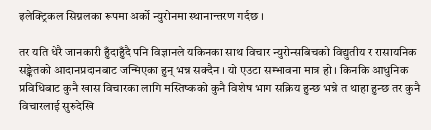इलेक्ट्रिकल सिग्नलका रूपमा अर्को न्युरोनमा स्थानान्तरण गर्दछ ।

तर यति धेरै जानकारी हुँदाहुँदै पनि विज्ञानले यकिनका साथ विचार न्युरोन्सबिचको विद्युतीय र रासायनिक सङ्केतको आदानप्रदानबाट जन्मिएका हुन् भन्न सक्दैन । यो एउटा सम्भावना मात्र हो । किनकि आधुनिक प्रविधिबाट कुनै खास विचारका लागि मस्तिष्कको कुनै विशेष भाग सक्रिय हुन्छ भन्ने त थाहा हुन्छ तर कुनै विचारलाई सुरुदेखि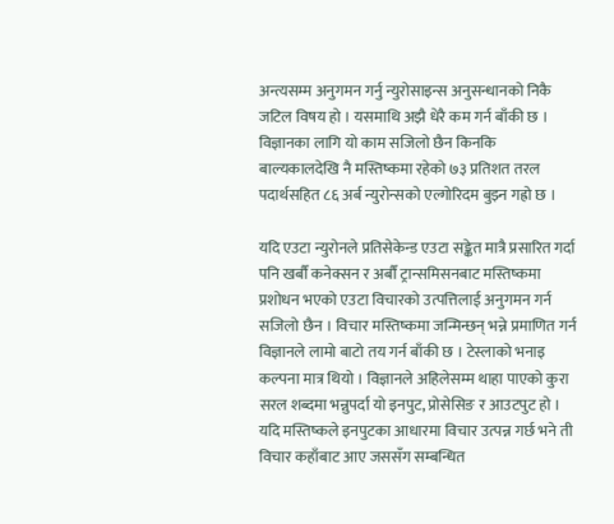अन्त्यसम्म अनुगमन गर्नु न्युरोसाइन्स अनुसन्धानको निकै जटिल विषय हो । यसमाथि अझै धेरै कम गर्न बाँकी छ । विज्ञानका लागि यो काम सजिलो छैन किनकि बाल्यकालदेखि नै मस्तिष्कमा रहेको ७३ प्रतिशत तरल पदार्थसहित ८६ अर्ब न्युरोन्सको एल्गोरिदम बुझ्न गह्रो छ ।

यदि एउटा न्युरोनले प्रतिसेकेन्ड एउटा सङ्केत मात्रै प्रसारित गर्दा पनि खर्बौं कनेक्सन र अर्बौं ट्रान्समिसनबाट मस्तिष्कमा प्रशोधन भएको एउटा विचारको उत्पत्तिलाई अनुगमन गर्न सजिलो छैन । विचार मस्तिष्कमा जन्मिन्छन् भन्ने प्रमाणित गर्न विज्ञानले लामो बाटो तय गर्न बाँकी छ । टेस्लाको भनाइ कल्पना मात्र थियो । विज्ञानले अहिलेसम्म थाहा पाएको कुरा सरल शब्दमा भन्नुपर्दा यो इनपुट, प्रोसेसिङ र आउटपुट हो । यदि मस्तिष्कले इनपुटका आधारमा विचार उत्पन्न गर्छ भने ती विचार कहाँबाट आए जससँग सम्बन्धित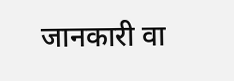जानकारी वा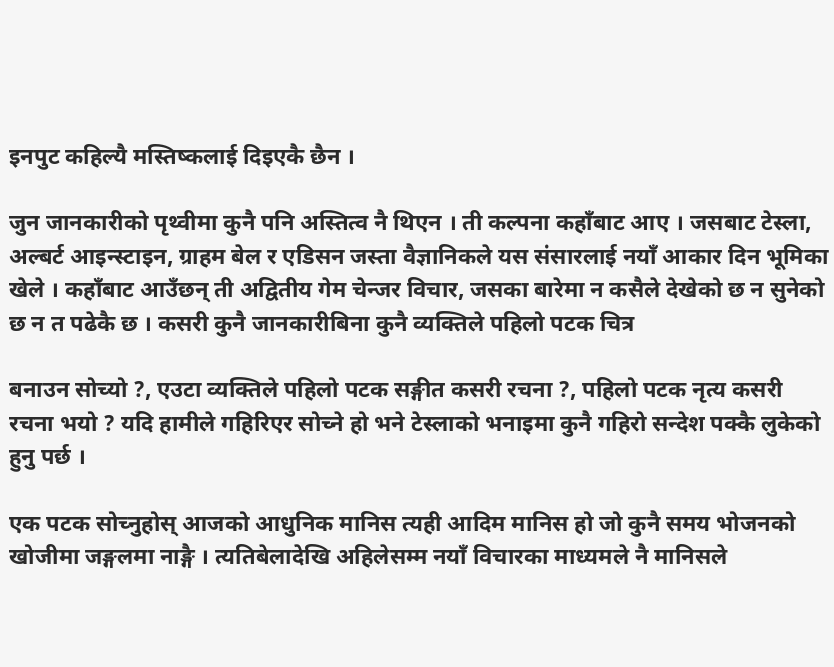इनपुट कहिल्यै मस्तिष्कलाई दिइएकै छैन ।

जुन जानकारीको पृथ्वीमा कुनै पनि अस्तित्व नै थिएन । ती कल्पना कहाँबाट आए । जसबाट टेस्ला, अल्बर्ट आइन्स्टाइन, ग्राहम बेल र एडिसन जस्ता वैज्ञानिकले यस संसारलाई नयाँ आकार दिन भूमिका खेले । कहाँबाट आउँछन् ती अद्वितीय गेम चेन्जर विचार, जसका बारेमा न कसैले देखेको छ न सुनेको छ न त पढेकै छ । कसरी कुनै जानकारीबिना कुनै व्यक्तिले पहिलो पटक चित्र

बनाउन सोच्यो ?, एउटा व्यक्तिले पहिलो पटक सङ्गीत कसरी रचना ?, पहिलो पटक नृत्य कसरी रचना भयो ? यदि हामीले गहिरिएर सोच्ने हो भने टेस्लाको भनाइमा कुनै गहिरो सन्देश पक्कै लुकेको हुनु पर्छ ।

एक पटक सोच्नुहोस् आजको आधुनिक मानिस त्यही आदिम मानिस हो जो कुनै समय भोजनको खोजीमा जङ्गलमा नाङ्गै । त्यतिबेलादेखि अहिलेसम्म नयाँ विचारका माध्यमले नै मानिसले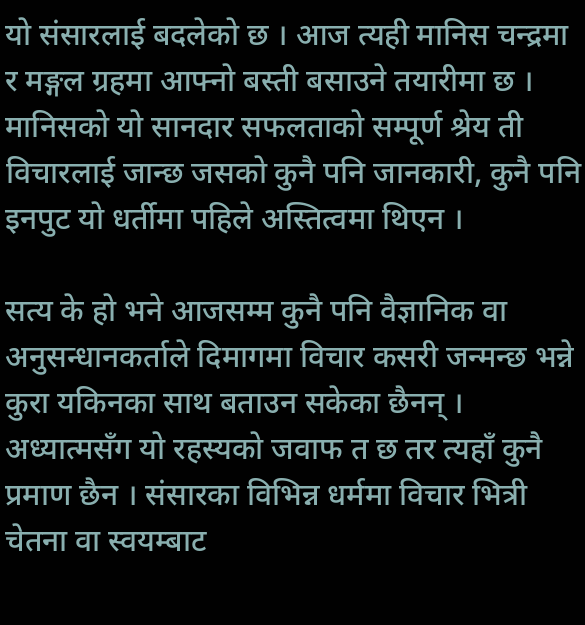यो संसारलाई बदलेको छ । आज त्यही मानिस चन्द्रमा र मङ्गल ग्रहमा आफ्नो बस्ती बसाउने तयारीमा छ । मानिसको यो सानदार सफलताको सम्पूर्ण श्रेय ती विचारलाई जान्छ जसको कुनै पनि जानकारी, कुनै पनि इनपुट यो धर्तीमा पहिले अस्तित्वमा थिएन ।

सत्य के हो भने आजसम्म कुनै पनि वैज्ञानिक वा अनुसन्धानकर्ताले दिमागमा विचार कसरी जन्मन्छ भन्ने कुरा यकिनका साथ बताउन सकेका छैनन् । अध्यात्मसँग यो रहस्यको जवाफ त छ तर त्यहाँ कुनै प्रमाण छैन । संसारका विभिन्न धर्ममा विचार भित्री चेतना वा स्वयम्बाट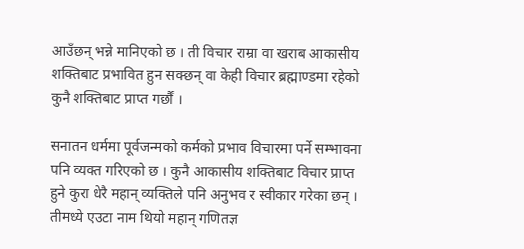आउँछन् भन्ने मानिएको छ । ती विचार राम्रा वा खराब आकासीय शक्तिबाट प्रभावित हुन सक्छन् वा केही विचार ब्रह्माण्डमा रहेको कुनै शक्तिबाट प्राप्त गर्छौं ।

सनातन धर्ममा पूर्वजन्मको कर्मको प्रभाव विचारमा पर्ने सम्भावना पनि व्यक्त गरिएको छ । कुनै आकासीय शक्तिबाट विचार प्राप्त हुने कुरा धेरै महान् व्यक्तिले पनि अनुभव र स्वीकार गरेका छन् । तीमध्ये एउटा नाम थियो महान् गणितज्ञ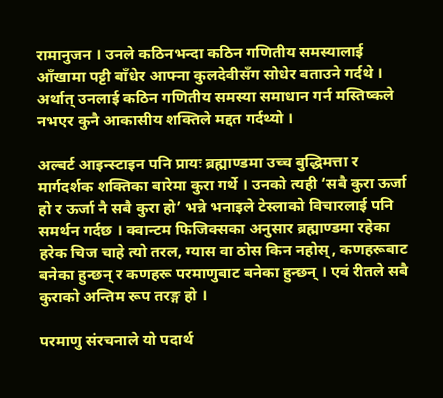रामानुजन । उनले कठिनभन्दा कठिन गणितीय समस्यालाई आँखामा पट्टी बाँधेर आफ्ना कुलदेवीसँग सोधेर बताउने गर्दथे । अर्थात् उनलाई कठिन गणितीय समस्या समाधान गर्न मस्तिष्कले नभएर कुनै आकासीय शक्तिले मद्दत गर्दथ्यो ।

अल्बर्ट आइन्स्टाइन पनि प्रायः ब्रह्माण्डमा उच्च बुद्धिमत्ता र मार्गदर्शक शक्तिका बारेमा कुरा गर्थे । उनको त्यही ‘सबै कुरा ऊर्जा हो र ऊर्जा नै सबै कुरा हो’ भन्ने भनाइले टेस्लाको विचारलाई पनि समर्थन गर्दछ । क्वान्टम फिजिक्सका अनुसार ब्रह्माण्डमा रहेका हरेक चिज चाहे त्यो तरल, ग्यास वा ठोस किन नहोस्, कणहरूबाट बनेका हुन्छन् र कणहरू परमाणुबाट बनेका हुन्छन् । एवं रीतले सबै कुराको अन्तिम रूप तरङ्ग हो ।

परमाणु संरचनाले यो पदार्थ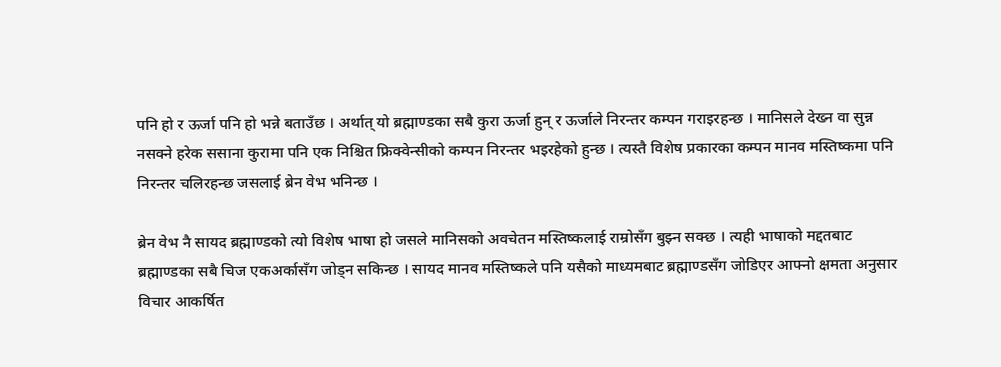पनि हो र ऊर्जा पनि हो भन्ने बताउँछ । अर्थात् यो ब्रह्माण्डका सबै कुरा ऊर्जा हुन् र ऊर्जाले निरन्तर कम्पन गराइरहन्छ । मानिसले देख्न वा सुन्न नसक्ने हरेक ससाना कुरामा पनि एक निश्चित फ्रिक्वेन्सीको कम्पन निरन्तर भइरहेको हुन्छ । त्यस्तै विशेष प्रकारका कम्पन मानव मस्तिष्कमा पनि निरन्तर चलिरहन्छ जसलाई ब्रेन वेभ भनिन्छ ।

ब्रेन वेभ नै सायद ब्रह्माण्डको त्यो विशेष भाषा हो जसले मानिसको अवचेतन मस्तिष्कलाई राम्रोसँग बुझ्न सक्छ । त्यही भाषाको मद्दतबाट ब्रह्माण्डका सबै चिज एकअर्कासँग जोड्न सकिन्छ । सायद मानव मस्तिष्कले पनि यसैको माध्यमबाट ब्रह्माण्डसँग जोडिएर आफ्नो क्षमता अनुसार विचार आकर्षित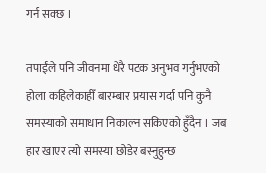गर्न सक्छ ।

तपाईंले पनि जीवनमा धेरै पटक अनुभव गर्नुभएको होला कहिलेकाहीँ बारम्बार प्रयास गर्दा पनि कुनै समस्याको समाधान निकाल्न सकिएको हुँदैन । जब हार खाएर त्यो समस्या छोडेर बस्नुहुन्छ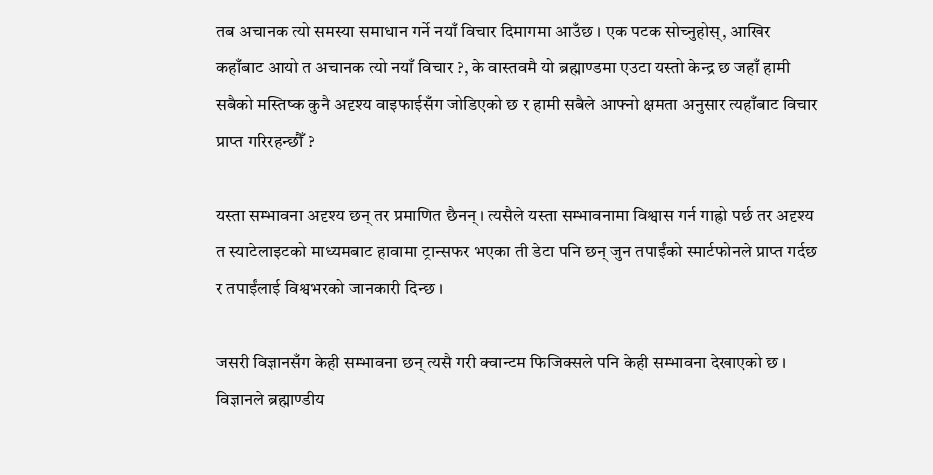तब अचानक त्यो समस्या समाधान गर्ने नयाँ विचार दिमागमा आउँछ । एक पटक सोच्नुहोस्, आखिर कहाँबाट आयो त अचानक त्यो नयाँ विचार ?, के वास्तवमै यो ब्रह्माण्डमा एउटा यस्तो केन्द्र छ जहाँ हामी सबैको मस्तिष्क कुनै अदृश्य वाइफाईसँग जोडिएको छ र हामी सबैले आफ्नो क्षमता अनुसार त्यहाँबाट विचार प्राप्त गरिरहन्छौँ ?

यस्ता सम्भावना अदृश्य छन् तर प्रमाणित छैनन् । त्यसैले यस्ता सम्भावनामा विश्वास गर्न गाह्रो पर्छ तर अदृश्य त स्याटेलाइटको माध्यमबाट हावामा ट्रान्सफर भएका ती डेटा पनि छन् जुन तपाईंको स्मार्टफोनले प्राप्त गर्दछ र तपाईंलाई विश्वभरको जानकारी दिन्छ ।

जसरी विज्ञानसँग केही सम्भावना छन् त्यसै गरी क्वान्टम फिजिक्सले पनि केही सम्भावना देखाएको छ । विज्ञानले ब्रह्माण्डीय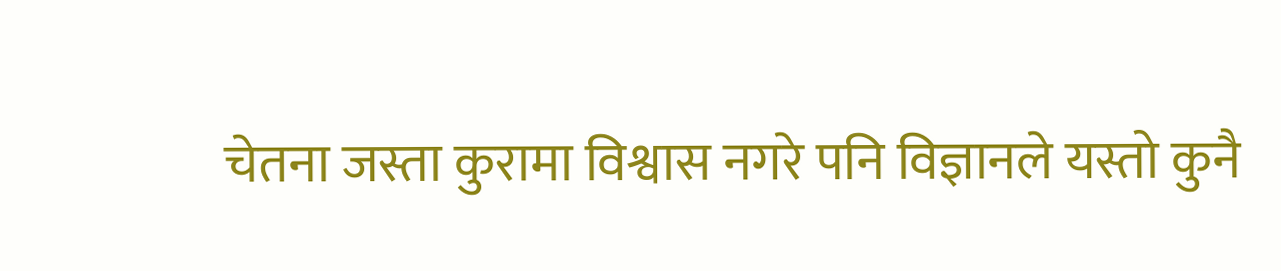चेतना जस्ता कुरामा विश्वास नगरे पनि विज्ञानले यस्तो कुनै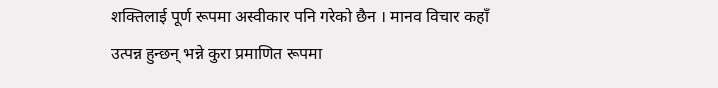शक्तिलाई पूर्ण रूपमा अस्वीकार पनि गरेको छैन । मानव विचार कहाँ उत्पन्न हुन्छन् भन्ने कुरा प्रमाणित रूपमा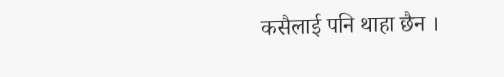कसैलाई पनि थाहा छैन ।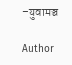–युवामञ्च

Author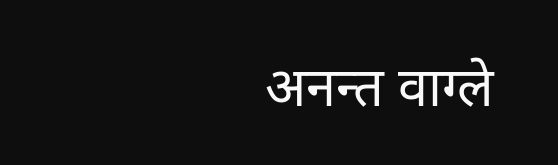अनन्त वाग्ले